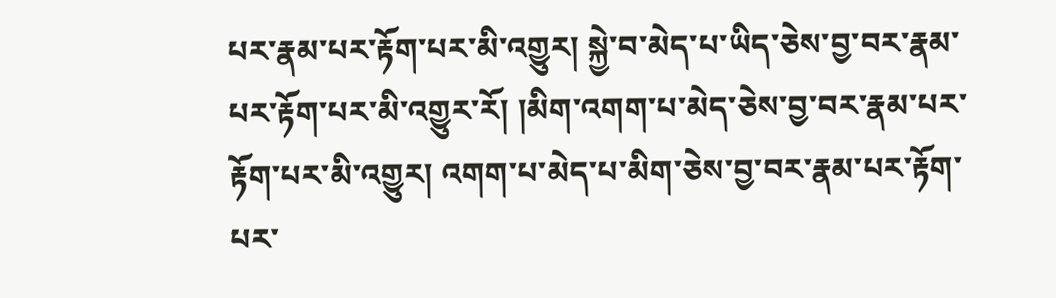པར་རྣམ་པར་རྟོག་པར་མི་འགྱུར། སྐྱེ་བ་མེད་པ་ཡིད་ཅེས་བྱ་བར་རྣམ་པར་རྟོག་པར་མི་འགྱུར་རོ། །མིག་འགག་པ་མེད་ཅེས་བྱ་བར་རྣམ་པར་རྟོག་པར་མི་འགྱུར། འགག་པ་མེད་པ་མིག་ཅེས་བྱ་བར་རྣམ་པར་རྟོག་པར་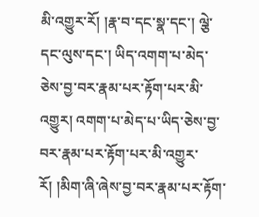མི་འགྱུར་རོ། །རྣ་བ་དང་སྣ་དང་། ལྕེ་དང་ལུས་དང་། ཡིད་འགག་པ་མེད་ཅེས་བྱ་བར་རྣམ་པར་རྟོག་པར་མི་འགྱུར། འགག་པ་མེད་པ་ཡིད་ཅེས་བྱ་བར་རྣམ་པར་རྟོག་པར་མི་འགྱུར་རོ། །མིག་ཞི་ཞེས་བྱ་བར་རྣམ་པར་རྟོག་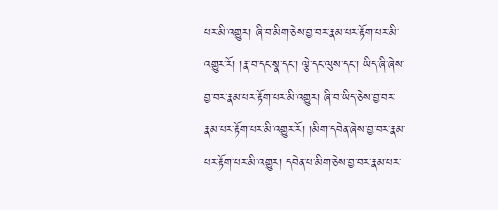པར་མི་འགྱུར། ཞི་བ་མིག་ཅེས་བྱ་བར་རྣམ་པར་རྟོག་པར་མི་འགྱུར་རོ། །རྣ་བ་དང་སྣ་དང་། ལྕེ་དང་ལུས་དང་། ཡིད་ཞི་ཞེས་བྱ་བར་རྣམ་པར་རྟོག་པར་མི་འགྱུར། ཞི་བ་ཡིད་ཅེས་བྱ་བར་རྣམ་པར་རྟོག་པར་མི་འགྱུར་རོ། །མིག་དབེན་ཞེས་བྱ་བར་རྣམ་པར་རྟོག་པར་མི་འགྱུར། དབེན་པ་མིག་ཅེས་བྱ་བར་རྣམ་པར་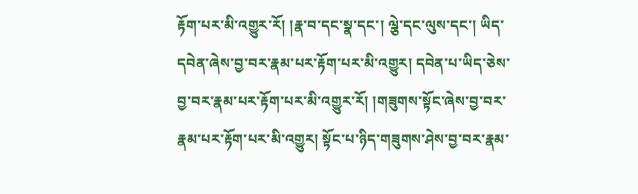རྟོག་པར་མི་འགྱུར་རོ། །རྣ་བ་དང་སྣ་དང་། ལྕེ་དང་ལུས་དང་། ཡིད་དབེན་ཞེས་བྱ་བར་རྣམ་པར་རྟོག་པར་མི་འགྱུར། དབེན་པ་ཡིད་ཅེས་བྱ་བར་རྣམ་པར་རྟོག་པར་མི་འགྱུར་རོ། །གཟུགས་སྟོང་ཞེས་བྱ་བར་རྣམ་པར་རྟོག་པར་མི་འགྱུར། སྟོང་པ་ཉིད་གཟུགས་ཤེས་བྱ་བར་རྣམ་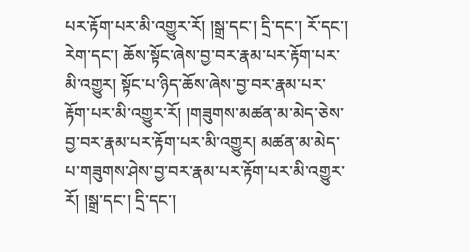པར་རྟོག་པར་མི་འགྱུར་རོ། །སྒྲ་དང་། དྲི་དང་། རོ་དང་། རེག་དང་། ཆོས་སྟོང་ཞེས་བྱ་བར་རྣམ་པར་རྟོག་པར་མི་འགྱུར། སྟོང་པ་ཉིད་ཆོས་ཞེས་བྱ་བར་རྣམ་པར་རྟོག་པར་མི་འགྱུར་རོ། །གཟུགས་མཚན་མ་མེད་ཅེས་བྱ་བར་རྣམ་པར་རྟོག་པར་མི་འགྱུར། མཚན་མ་མེད་པ་གཟུགས་ཤེས་བྱ་བར་རྣམ་པར་རྟོག་པར་མི་འགྱུར་རོ། །སྒྲ་དང་། དྲི་དང་།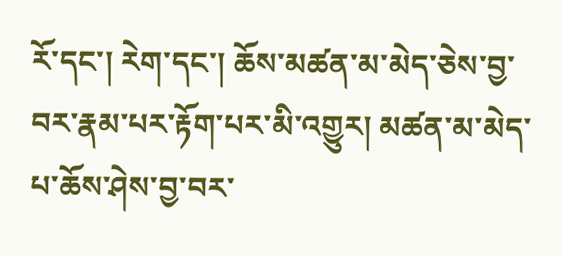རོ་དང་། རེག་དང་། ཆོས་མཚན་མ་མེད་ཅེས་བྱ་བར་རྣམ་པར་རྟོག་པར་མི་འགྱུར། མཚན་མ་མེད་པ་ཆོས་ཤེས་བྱ་བར་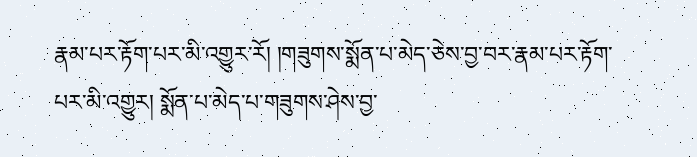རྣམ་པར་རྟོག་པར་མི་འགྱུར་རོ། །གཟུགས་སྨོན་པ་མེད་ཅེས་བྱ་བར་རྣམ་པར་རྟོག་པར་མི་འགྱུར། སྨོན་པ་མེད་པ་གཟུགས་ཤེས་བྱ་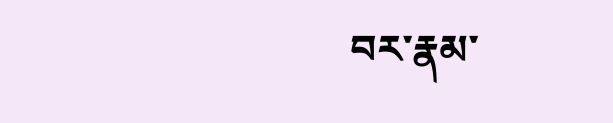བར་རྣམ་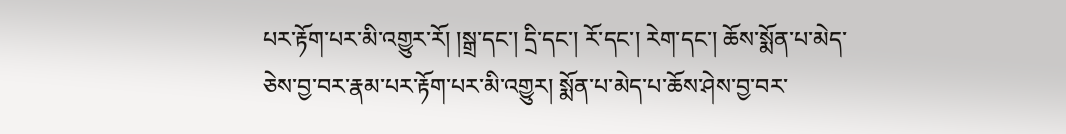པར་རྟོག་པར་མི་འགྱུར་རོ། །སྒྲ་དང་། དྲི་དང་། རོ་དང་། རེག་དང་། ཆོས་སྨོན་པ་མེད་ཅེས་བྱ་བར་རྣམ་པར་རྟོག་པར་མི་འགྱུར། སྨོན་པ་མེད་པ་ཆོས་ཤེས་བྱ་བར་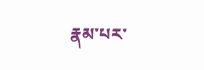རྣམ་པར་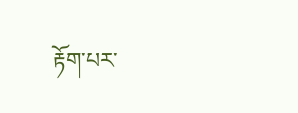རྟོག་པར་